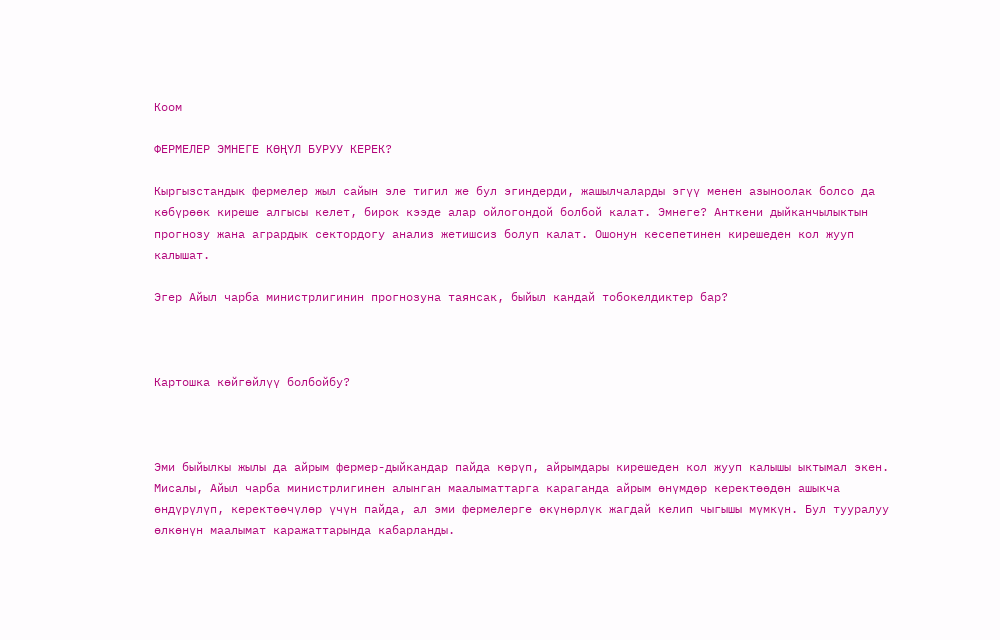Коом

ФЕРМЕЛЕР ЭМНЕГЕ КӨҢҮЛ БУРУУ КЕРЕК?

Кыргызстандык фермелер жыл сайын эле тигил же бул эгиндерди, жашылчаларды эгүү менен азыноолак болсо да көбүрөөк киреше алгысы келет, бирок кээде алар ойлогондой болбой калат. Эмнеге? Анткени дыйканчылыктын прогнозу жана агрардык сектордогу анализ жетишсиз болуп калат. Ошонун кесепетинен кирешеден кол жууп калышат.

Эгер Айыл чарба министрлигинин прогнозуна таянсак, быйыл кандай тобокелдиктер бар?



Картошка көйгөйлүү болбойбу?



Эми быйылкы жылы да айрым фермер-дыйкандар пайда көрүп, айрымдары кирешеден кол жууп калышы ыктымал экен. Мисалы, Айыл чарба министрлигинен алынган маалыматтарга караганда айрым өнүмдөр керектөөдөн ашыкча өндүрүлүп, керектөөчүлөр үчүн пайда, ал эми фермелерге өкүнөрлүк жагдай келип чыгышы мүмкүн. Бул тууралуу өлкөнүн маалымат каражаттарында кабарланды.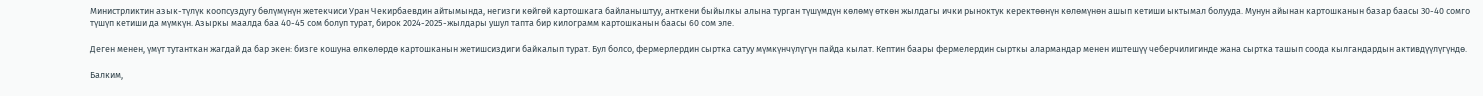Министрликтин азык-түлүк коопсуздугу бөлүмүнүн жетекчиси Уран Чекирбаевдин айтымында, негизги көйгөй картошкага байланыштуу, анткени быйылкы алына турган түшүмдүн көлөмү өткөн жылдагы ички рыноктук керектөөнүн көлөмүнөн ашып кетиши ыктымал болууда. Мунун айынан картошканын базар баасы 30-40 сомго түшүп кетиши да мүмкүн. Азыркы маалда баа 40-45 сом болуп турат, бирок 2024-2025-жылдары ушул тапта бир килограмм картошканын баасы 60 сом эле.

Деген менен, үмүт тутанткан жагдай да бар экен: бизге кошуна өлкөлөрдө картошканын жетишсиздиги байкалып турат. Бул болсо, фермерлердин сыртка сатуу мүмкүнчүлүгүн пайда кылат. Кептин баары фермелердин сырткы алармандар менен иштешүү чеберчилигинде жана сыртка ташып соода кылгандардын активдүүлүгүндө.

Балким,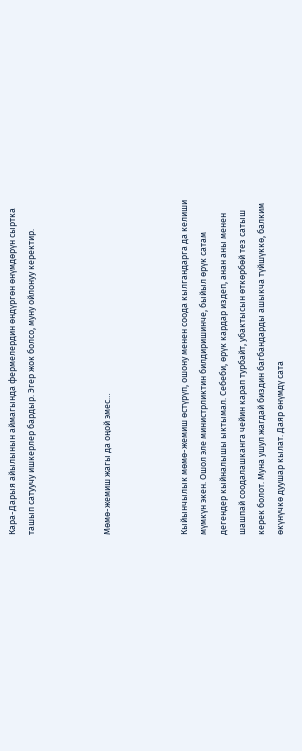Кара-Дарыя айылынын аймагында фермелердин өндүргөн өнүмдөрүн сыртка ташып сатуучу ишкерлер бардыр. Эгер жок болсо, муну ойлонуу керектир.



Мөмө-жемиш жагы да оңой эмес…



Кыйынчылык мөмө-жемиш өстүрүп, ошону менен соода кылгандарга да келиши мүмкүн экен. Ошол эле министрликтин билдиришинче, быйыл өрүк сатам дегендер кыйналышы ыктымал. Себеби, өрүк кардар издеп, анан аны менен шашпай соодалашканга чейин карап турбайт, убактысын өткөрбөй тез сатыш керек болот. Муна ушул жагдай биздин багбандарды ашыкча түйшүккө, балким өкүнүчкө дуушар кылат. Даяр өнүмдү сата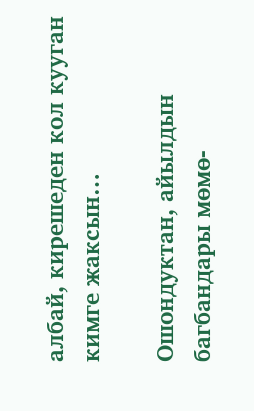албай, кирешеден кол кууган кимге жаксын…

Ошондуктан, айылдын багбандары мөмө-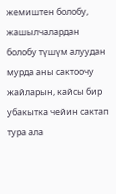жемиштен болобу, жашылчалардан болобу түшүм алуудан мурда аны сактоочу жайларын, кайсы бир убакытка чейин сактап тура ала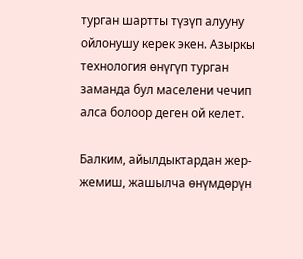турган шартты түзүп алууну ойлонушу керек экен. Азыркы технология өнүгүп турган заманда бул маселени чечип алса болоор деген ой келет.

Балким, айылдыктардан жер-жемиш, жашылча өнүмдөрүн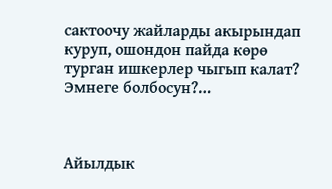сактоочу жайларды акырындап куруп, ошондон пайда көрө турган ишкерлер чыгып калат? Эмнеге болбосун?…



Айылдык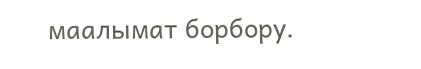маалымат борбору.